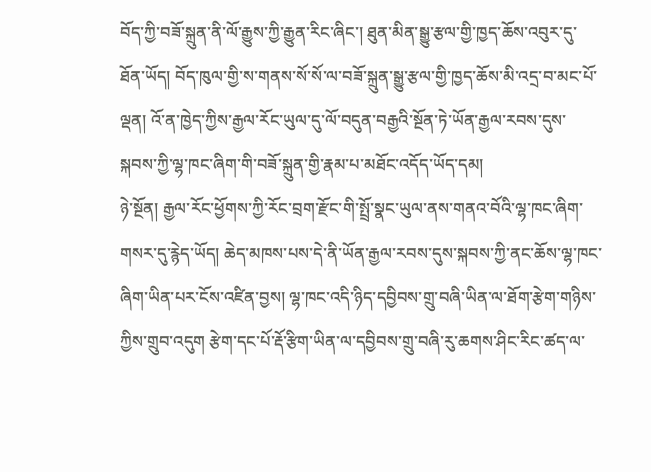བོད་ཀྱི་བཟོ་སྐྲུན་ནི་ལོ་རྒྱུས་ཀྱི་རྒྱུན་རིང་ཞིང་། ཐུན་མིན་སྒྱུ་རྩལ་གྱི་ཁྱད་ཆོས་འབུར་དུ་ཐོན་ཡོད། བོད་ཁུལ་གྱི་ས་གནས་སོ་སོ་ལ་བཟོ་སྐྲུན་སྒྱུ་རྩལ་གྱི་ཁྱད་ཆོས་མི་འདྲ་བ་མང་པོ་ལྡན། འོ་ན་ཁྱེད་ཀྱིས་རྒྱལ་རོང་ཡུལ་དུ་ལོ་བདུན་བརྒྱའི་སྔོན་ཏེ་ཡོན་རྒྱལ་རབས་དུས་སྐབས་ཀྱི་ལྷ་ཁང་ཞིག་གི་བཟོ་སྐྲུན་གྱི་རྣམ་པ་མཐོང་འདོད་ཡོད་དམ།
ཉེ་སྔོན། རྒྱལ་རོང་ཕྱོགས་ཀྱི་རོང་བྲག་རྫོང་གི་སྤྲོ་སྣང་ཡུལ་ནས་གནའ་བོའི་ལྷ་ཁང་ཞིག་གསར་དུ་རྙེད་ཡོད། ཆེད་མཁས་པས་དེ་ནི་ཡོན་རྒྱལ་རབས་དུས་སྐབས་ཀྱི་ནང་ཆོས་ལྷ་ཁང་ཞིག་ཡིན་པར་ངོས་འཛིན་བྱས། ལྷ་ཁང་འདི་ཉིད་དབྱིབས་གྲུ་བཞི་ཡིན་ལ་ཐོག་རྩེག་གཉིས་ཀྱིས་གྲུབ་འདུག རྩེག་དང་པོ་རྡོ་རྩིག་ཡིན་ལ་དབྱིབས་གྲུ་བཞི་རུ་ཆགས་ཤིང་རིང་ཚད་ལ་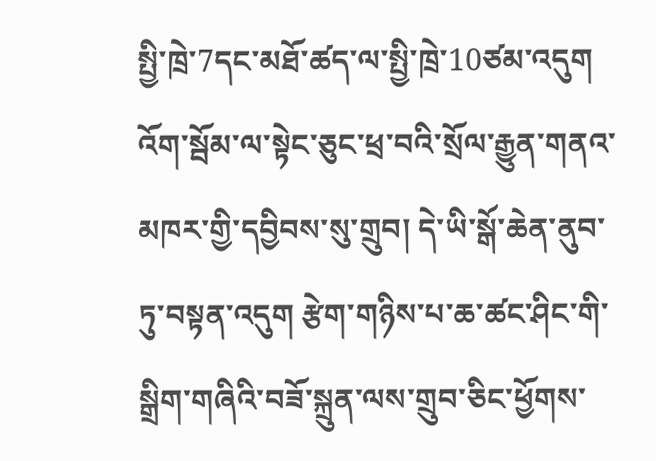སྤྱི་ཁྲེ་7དང་མཐོ་ཚད་ལ་སྤྱི་ཁྲེ་10ཙམ་འདུག འོག་སྦོམ་ལ་སྟེང་ཅུང་ཕྲ་བའི་སྲོལ་རྒྱུན་གནའ་མཁར་གྱི་དབྱིབས་སུ་གྲུབ། དེ་ཡི་སྒོ་ཆེན་ནུབ་ཏུ་བསྟན་འདུག རྩེག་གཉིས་པ་ཆ་ཚང་ཤིང་གི་སྒྲིག་གཞིའི་བཟོ་སྐྲུན་ལས་གྲུབ་ཅིང་ཕྱོགས་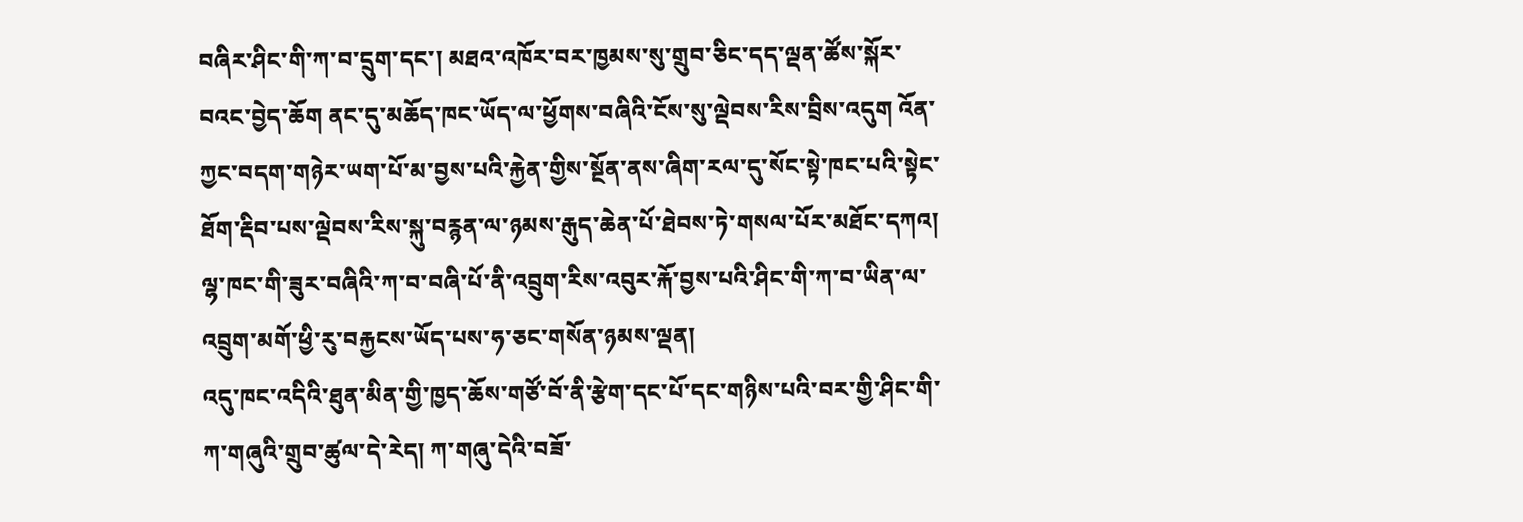བཞིར་ཤིང་གི་ཀ་བ་དྲུག་དང་། མཐའ་འཁོར་བར་ཁྱམས་སུ་གྲུབ་ཅིང་དད་ལྡན་ཚོས་སྐོར་བའང་བྱེད་ཆོག ནང་དུ་མཆོད་ཁང་ཡོད་ལ་ཕྱོགས་བཞིའི་ངོས་སུ་ལྡེབས་རིས་བྲིས་འདུག འོན་ཀྱང་བདག་གཉེར་ཡག་པོ་མ་བྱས་པའི་རྐྱེན་གྱིས་སྔོན་ནས་ཞིག་རལ་དུ་སོང་སྟེ་ཁང་པའི་སྟེང་ཐོག་རྡིབ་པས་ལྡེབས་རིས་སྐུ་བརྙན་ལ་ཉམས་རྒུད་ཆེན་པོ་ཐེབས་ཏེ་གསལ་པོར་མཐོང་དཀའ། ལྷ་ཁང་གི་ཟུར་བཞིའི་ཀ་བ་བཞི་པོ་ནི་འབྲུག་རིས་འབུར་རྐོ་བྱས་པའི་ཤིང་གི་ཀ་བ་ཡིན་ལ་འབྲུག་མགོ་ཕྱི་རུ་བརྐྱངས་ཡོད་པས་ཧ་ཅང་གསོན་ཉམས་ལྡན།
འདུ་ཁང་འདིའི་ཐུན་མིན་གྱི་ཁྱད་ཆོས་གཙོ་བོ་ནི་རྩེག་དང་པོ་དང་གཉིས་པའི་བར་གྱི་ཤིང་གི་ཀ་གཞུའི་གྲུབ་ཚུལ་དེ་རེད། ཀ་གཞུ་དེའི་བཟོ་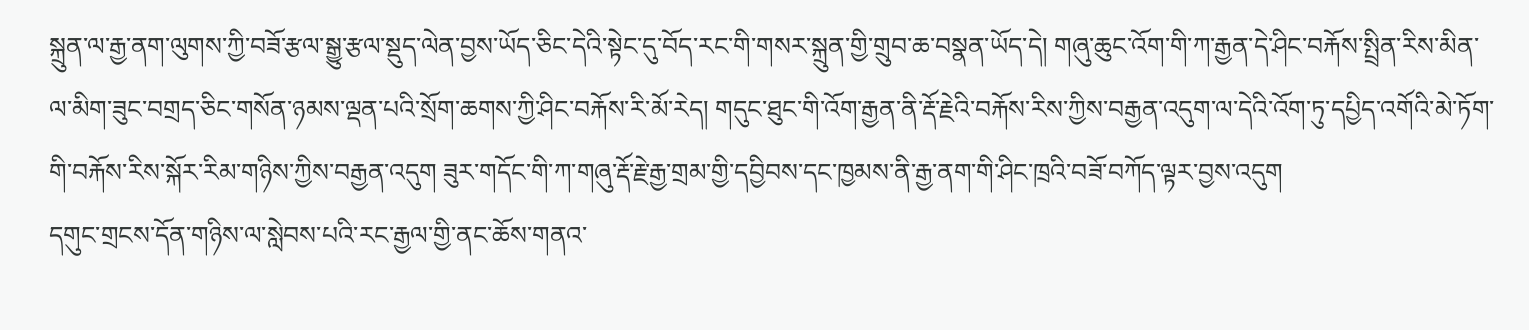སྐྲུན་ལ་རྒྱ་ནག་ལུགས་ཀྱི་བཟོ་རྩལ་སྒྱུ་རྩལ་སྡུད་ལེན་བྱས་ཡོད་ཅིང་དེའི་སྟེང་དུ་བོད་རང་གི་གསར་སྐྲུན་གྱི་གྲུབ་ཆ་བསྣན་ཡོད་དེ། གཞུ་ཆུང་འོག་གི་ཀ་རྒྱན་དེ་ཤིང་བརྐོས་སྤྲིན་རིས་མིན་ལ་མིག་ཟུང་བགྲད་ཅིང་གསོན་ཉམས་ལྡན་པའི་སྲོག་ཆགས་ཀྱི་ཤིང་བརྐོས་རི་མོ་རེད། གདུང་ཐུང་གི་འོག་རྒྱན་ནི་རྡོ་རྗེའི་བརྐོས་རིས་ཀྱིས་བརྒྱན་འདུག་ལ་དེའི་འོག་ཏུ་དཔྱིད་འགོའི་མེ་ཏོག་གི་བརྐོས་རིས་སྐོར་རིམ་གཉིས་ཀྱིས་བརྒྱན་འདུག ཟུར་གདོང་གི་ཀ་གཞུ་རྡོ་རྗེ་རྒྱ་གྲམ་གྱི་དབྱིབས་དང་ཁྱམས་ནི་རྒྱ་ནག་གི་ཤིང་ཁྲའི་བཟོ་བཀོད་ལྟར་བྱས་འདུག
དགུང་གྲངས་དོན་གཉིས་ལ་སླེབས་པའི་རང་རྒྱལ་གྱི་ནང་ཆོས་གནའ་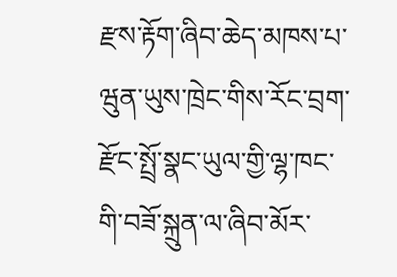རྫས་རྟོག་ཞིབ་ཆེད་མཁས་པ་ཝུན་ཡུས་ཁྲེང་གིས་རོང་བྲག་རྫོང་སྤྲོ་སྣང་ཡུལ་གྱི་ལྷ་ཁང་གི་བཟོ་སྐྲུན་ལ་ཞིབ་མོར་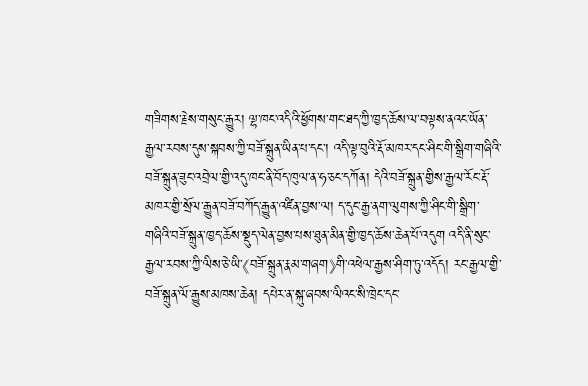གཟིགས་རྗེས་གསུང་རྒྱུར། ལྷ་ཁང་འདིའི་ཕྱོགས་གང་ཐད་ཀྱི་ཁྱད་ཆོས་ལ་བལྟས་ནའང་ཡོན་རྒྱལ་རབས་དུས་སྐབས་ཀྱི་བཟོ་སྐྲུན་ཡིན་པ་དང་། འདི་ལྟ་བུའི་རྡོ་མཁར་དང་ཤིང་གི་སྒྲིག་གཞིའི་བཟོ་སྐྲུན་ཟུང་འབྲེལ་གྱི་འདུ་ཁང་ནི་བོད་ཁུལ་ན་ཧ་ཅང་དཀོན། དེའི་བཟོ་སྐྲུན་གྱིས་རྒྱལ་རོང་རྡོ་མཁར་གྱི་སྲོལ་རྒྱུན་བཟོ་བཀོད་རྒྱུན་འཛིན་བྱས་ལ། ད་དུང་རྒྱ་ནག་ལུགས་ཀྱི་ཤིང་གི་སྒྲིག་གཞིའི་བཟོ་སྐྲུན་ཁྱད་ཆོས་སྡུད་ལེན་བྱས་པས་ཐུན་མིན་གྱི་ཁྱད་ཆོས་ཆེན་པོ་འདུག འདི་ནི་སུང་རྒྱལ་རབས་ཀྱི་ལིས་ཅེ་ཡི་《བཟོ་སྐྲུན་རྣམ་གཞག》གི་འཕེལ་རྒྱས་ཤིག་ཏུ་འདོད། རང་རྒྱལ་གྱི་བཟོ་སྐྲུན་ལོ་རྒྱུས་མཁས་ཆེན། དཔེར་ན་སྐུ་ཞབས་ལིའང་སི་ཁྲེང་དང་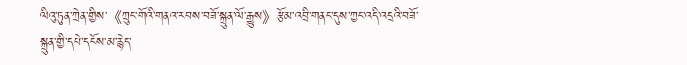ལིའུ་ཏུན་ཀྲེན་གྱིས་《ཀྲུང་གོའི་གནའ་རབས་བཟོ་སྐྲུན་ལོ་རྒྱུས》རྩོམ་འབྲི་གནང་དུས་ཀྱང་འདི་འདྲའི་བཟོ་སྐྲུན་གྱི་དཔེ་དངོས་མ་རྙེད་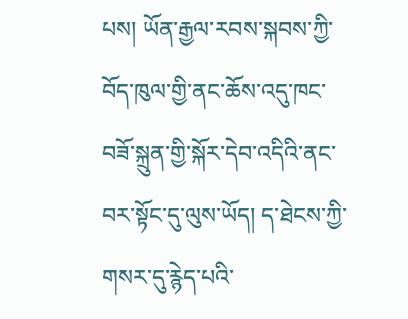པས། ཡོན་རྒྱལ་རབས་སྐབས་ཀྱི་བོད་ཁུལ་གྱི་ནང་ཆོས་འདུ་ཁང་བཟོ་སྐྲུན་གྱི་སྐོར་དེབ་འདིའི་ནང་བར་སྟོང་དུ་ལུས་ཡོད། ད་ཐེངས་ཀྱི་གསར་དུ་རྙེད་པའི་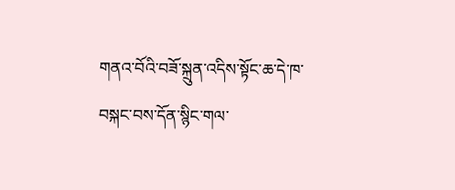གནའ་བོའི་བཟོ་སྐྲུན་འདིས་སྟོང་ཆ་དེ་ཁ་བསྐང་བས་དོན་སྙིང་གལ་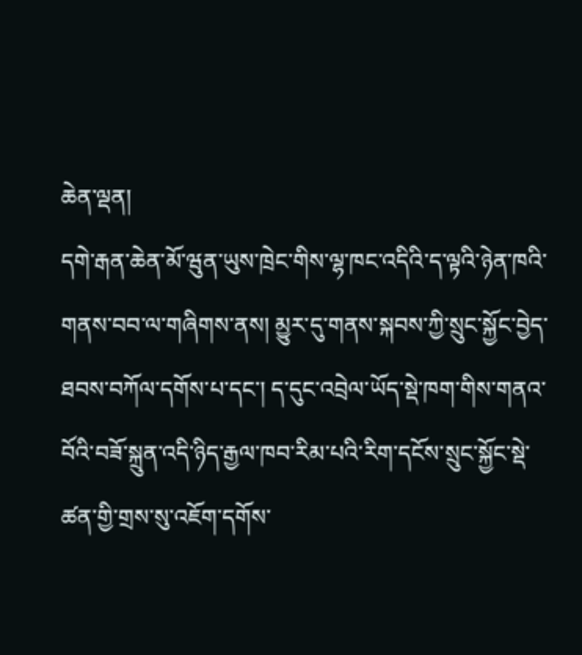ཆེན་ལྡན།
དགེ་རྒན་ཆེན་མོ་ཝུན་ཡུས་ཁྲེང་གིས་ལྷ་ཁང་འདིའི་ད་ལྟའི་ཉེན་ཁའི་གནས་བབ་ལ་གཞིགས་ནས། མྱུར་དུ་གནས་སྐབས་ཀྱི་སྲུང་སྐྱོང་བྱེད་ཐབས་བཀོལ་དགོས་པ་དང་། ད་དུང་འབྲེལ་ཡོད་སྡེ་ཁག་གིས་གནའ་བོའི་བཟོ་སྐྲུན་འདི་ཉིད་རྒྱལ་ཁབ་རིམ་པའི་རིག་དངོས་སྲུང་སྐྱོང་སྡེ་ཚན་གྱི་གྲས་སུ་འཇོག་དགོས་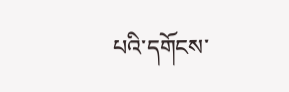པའི་དགོངས་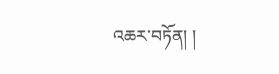འཆར་བཏོན། །